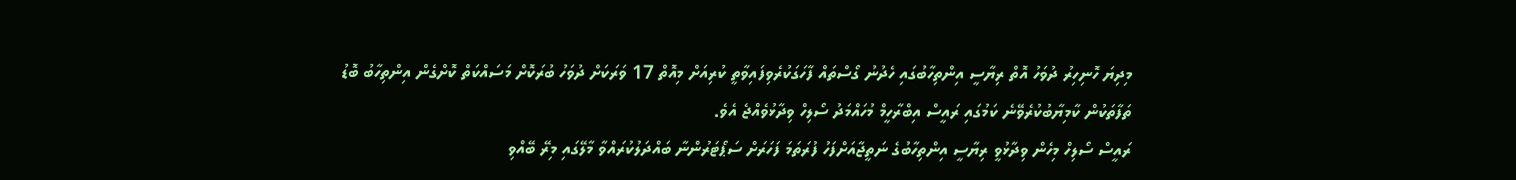މިދިޔަ ހޮނިހިރު ދުވަހު އޮތް ރިޔާސީ އިންތިހާބުގައި ހެދުނު ގޯސްތައް ފާހަގަކުރެވިފައިވާތީ ކުރިއަށް މިއޮތް 17 ވަރަކަށް ދުވަހު ބުރަކޮށް މަސައްކަތް ކޮށްގެން އިންތިހާބު ބޮޑު ތަފާތަކުން ކާމިޔާބުކުރެވޭނެ ކަމުގައި ރައީސް އިބްރާހީމް މުހައްމަދު ސޯލިހް ވިދާޅުވެއްޖެ އެވެ.
ރައީސް ސޯލިހް މިހެން ވިދާޅުވީ ރިޔާސީ އިންތިހާބުގެ ނަތީޖާއަށްފަހު ފުރަތަމަ ފަހަރަށް ސަޕޯޓަރުންނާ ބައްދަލުކުރައްވާ މާލޭގައި މިރޭ ބޭއްވި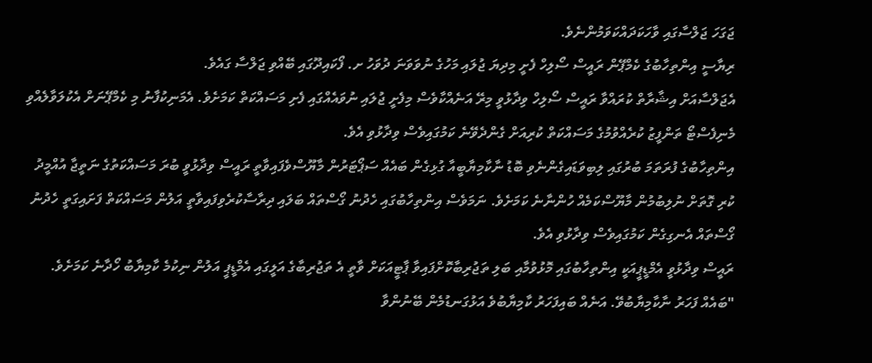ޖަގަހަ ޖަލްސާގައި ވާހަކަދައްކަވަމުންނެވެ.
ރިޔާސީ އިންތިހާބުގެ ކެމްޕޭން ރައީސް ސޯލިހް ފެށީ މިދިޔަ ޖުލައި މަހުގެ ނުވަވަނަ ދުވަހު ށ. ފޯކައިދޫގައި ބޭއްވި ޖަލްސާ ގައެވެ.
އެޖަލްސާއަށް އިޝާރާތް ކުރައްވާ ރައީސް ސޯލިހް ވިދާޅުވީ މިރޭ އަނެއްކާވެސް މިފެށީ ޖުލައި ނުވައެއްގައި ފެށި މަސައްކަތް ކަމަށެވެ. އެމަނިކުފާނު މި ކެމްޕޭނަށް އެކުލަވާލެއްވި މެނިފެސްޓޯ ތަންފީޒު ކުރެއްވުމުގެ މަސައްކަތް ކުރިއަށް ގެންދެވޭނެ ކަމުގައިވެސް ވިދާޅުވި އެވެ.
އިންތިހާބުގެ ފުރަތަމަ ބުރުގައި ލިބިވަޑައިގެންނެވި ބޮޑު ނާކާމިޔާބީއާ ގުޅިގެން ބައެއް ސަޕޯޓަރުން މާޔޫސްވެފައިވާތީ ރައީސް ވިދާޅުވީ ބުރަ މަސައްކަތުގެ ނަތީޖާ އުއްމީދު ކުރި ގޮތަށް ނުލިބުމުން މާޔޫސްކަމެއް ހުންނާނެ ކަމަށެވެ. ނަމަވެސް އިންތިހާބުގައި ހެދުނު ގޯސްތައް ބަލައި ދިރާސާކުރެވިފައިވާތީ އަލުން މަސައްކަތް ފަށައިގަތީ ހެދުނު ގޯސްތައް އެނގިގެން ކަމުގައިވެސް ވިދާޅުވި އެވެ.
ރައީސް ވިދާޅުވީ އެމްޑީޕީއަކީ އިންތިހާބުގައި މޮޅުވުމާއި ބަލި ތަޖުރިބާކޮށްފައިވާ ޕާޓީއަކަށް ވާތީ އެ ތަޖުރިބާގެ އަލީގައި އެމްޑީޕީ އަލުން ނިކުމެ ކާމިޔާބު ހޯދާނެ ކަމަށެވެ.
"ބައެއް ފަހަރު ނާކާމިޔާބުވޭ. އަނެއް ބައިފަހަރު ކާމިޔާބުވެ އަޅުގަނޑުމެން ބޭނުންވާ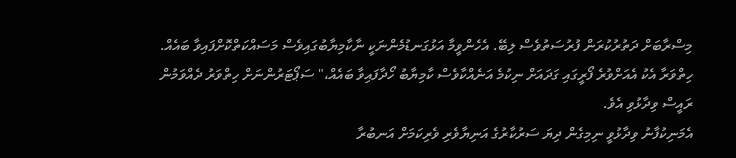މިސްރާބަށް ދަތުރުކުރަން ފުރުސަތުވެސް ލިބޭ. އެހެންވީމާ އަޅުގަނޑުމެންނަކީ ނާކާމިޔާބުގައިވެސް މަސައްކަތްކޮށްފައިވާ ބައެއް. ހިތްވަރާ އެކު އެއަށްވުރެ ފޯރީގައި ގަދައަށް ނިކުމެ އަނެއްކާވެސް ކާމިޔާބު ހޯދާފައިވާ ބައެއް،" ސަޕޯޓަރުންނަށް ހިތްވަރު ދެއްވަމުން ރައީސް ވިދާޅުވި އެވެ.
އެމަނިކުފާނު ވިދާޅުވީ ނިމިގެން ދިޔަ ސަރުކާރުގެ އަނިޔާވެރި ވެރިކަމަށް އަނބުރާ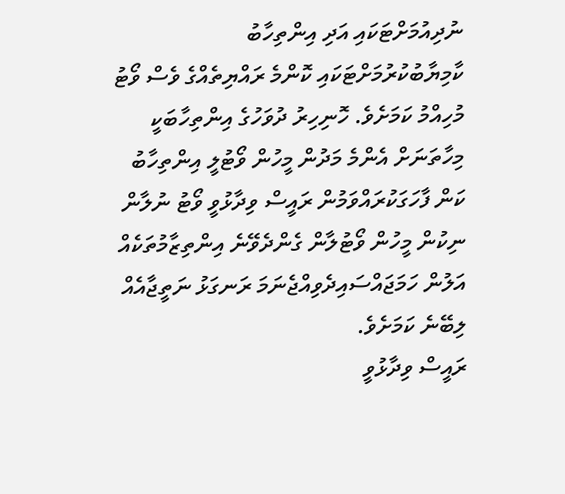ނުދިއުމަށްޓަކައި އަދި އިންތިހާބު ކާމިޔާބުކުރުމަށްޓަކައި ކޮންމެ ރައްޔިތެއްގެ ވެސް ވޯޓު މުހިއްމު ކަމަށެވެ. ހޮނިހިރު ދުވަހުގެ އިންތިހާބަކީ މިހާތަނަށް އެންމެ މަދުން މީހުން ވޯޓުލީ އިންތިހާބު ކަން ފާހަގަކުރައްވަމުން ރައީސް ވިދާޅުވީ ވޯޓު ނުލާން ނިކުން މީހުން ވޯޓުލާން ގެންދެވޭނެ އިންތިޒާމުތަކެއް އަލުން ހަމަޖައްސައިދެވިއްޖެނަމަ ރަނގަޅު ނަތީޖާއެއް ލިބޭނެ ކަމަށެވެ.
ރައީސް ވިދާޅުވީ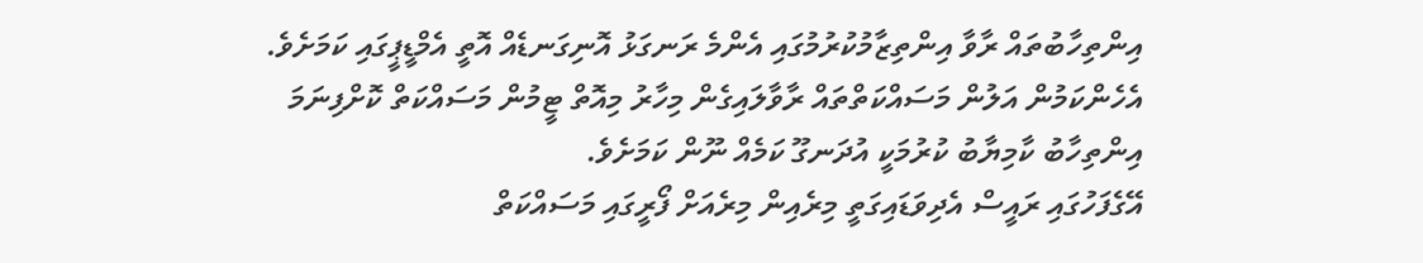އިންތިހާބުތައް ރާވާ އިންތިޒާމުކުރުމުގައި އެންމެ ރަނގަޅު އޮނިގަނޑެއް އޮތީ އެމްޑީޕީގައި ކަމަށެވެ. އެހެންކަމުން އަލުން މަސައްކަތްތައް ރާވާލައިގެން މިހާރު މިއޮތް ޓީމުން މަސައްކަތް ކޮށްފިނަމަ އިންތިހާބު ކާމިޔާބު ކުރުމަކީ އުދަނގޫ ކަމެއް ނޫން ކަމަށެވެ.
އޭގެފަހުގައި ރައީސް އެދިވަޑައިގަތީ މިރެއިން މިރެއަށް ފޯރީގައި މަސައްކަތް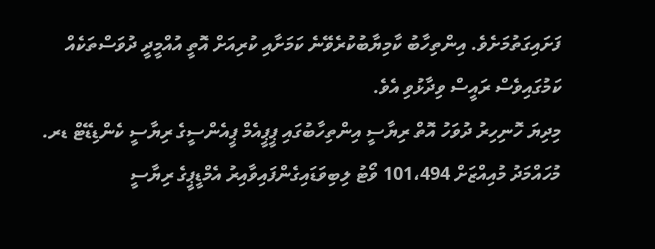ފަށައިގަތުމަށެވެ. އިންތިހާބު ކާމިޔާބުކުރެވޭނެ ކަމަށާއި ކުރިއަށް އޮތީ އުއްމީދީ ދުވަސްތަކެއް ކަމުގައިވެސް ރައީސް ވިދާޅުވި އެވެ.
މިދިޔަ ހޮނިހިރު ދުވަހު އޮތް ރިޔާސީ އިންތިހާބުގައި ޕީޕީއެމް ޕީއެންސީގެ ރިޔާސީ ކެންޑިޑޭޓް ޑރ. މުހައްމަދު މުއިއްޒަށް 101،494 ވޯޓު ލިބިވަޑައިގެންފައިވާއިރު އެމްޑީޕީގެ ރިޔާސީ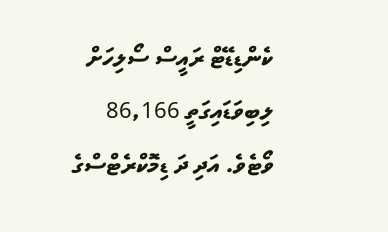ކެންޑިޑޭޓް ރައީސް ސޯލިހަށް ލިބިވަޑައިގަތީ 86,166 ވޯޓެވެ. އަދި ދަ ޑިމޮކްރެޓްސްގެ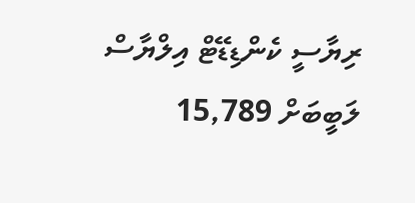ރިޔާސީ ކެންޑިޑޭޓް އިލްޔާސް ލަބީބަށް 15,789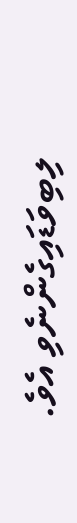ލިބިވަޑައިގެންނެވި އެވެ.